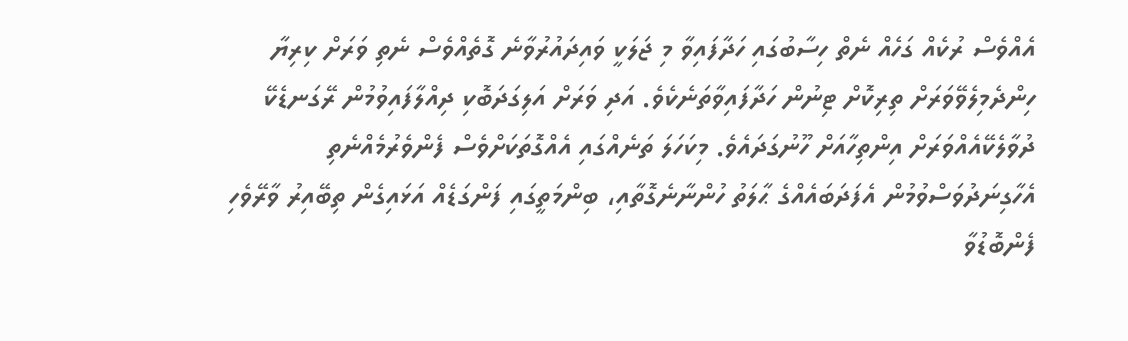އެއްވެސް ރުކެއް ގަހެއް ނެތް ހިސާބުގައި ހަދާފައިވާ މި ޖަލަކީ ވައިދައުރުވާނެ ގޮތެއްވެސް ނެތި ވަރަށް ކިރިޔާ ހިންދެމިލެވޭވަރަށް ތިރިކޮށް ޓިނުން ހަދާފައިވާތަނެކެވެ. އަދި ވަރަށް އަލިގަދަބޮކި ދިއްލާފައިވުމުން ރޭގަނޑެކޭ ދުވާލެކޭއެއްވަރަށް އިންތިހާއަށް ހޫނުގަދައެވެ. މިކަހަލަ ތަނެއްގައި އެއްގޮތަކަށްވެސް ފެންވެރުމެއްނެތި އެހާގިނަދުވަސްވުމުން އެފަދަބައެއްގެ ޙާލަތު ހުންނާނެގޮތާއި، ބިންމަތީގައި ފަންގަޑެއް އަޅައިގެން ތިބޭއިރު ވާރޭވެހި ފެންބޮޑުވާ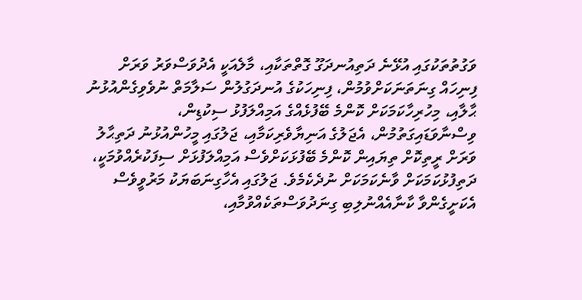ވަގުތުތަކުގައި އުޅޭނެ ދަތިއުނދަގޫ ގޮތްތަކާއި، މާލެއަކީ އެދުވަސްވަރު ވަރަށް ފިނިހައް ގިނަތަނަކަށްވުމުން، ފިނިހަކުގެ އުނދަގުލުން ސަލާމަތް ނުވެވިގެންއުޅުނު ޙާލާއި، މިހުރިހާކަމަކަށް ކޮންމެ ބޭފުޅެއްގެ އަމިއްލަފުޅު ސިކުޑިން، ވިސްނާވަޑައިގަތުމުން، އެޖަލުގެ އަނިޔާވެރިކަމާއި، ޖަލުގައި މީހުންއުޅުނު ދަތިޙާލު ވަރަށް ރީތިކޮށް ތިޔައިން ކޮންމެ ބޭފުޅަކަށްވެސް އަމިއްލަފުޅަށް ސިފަކުރެއްވުމަކީ، ދަތިފުޅުކަމަކަށް ވާނެކަމަކަށް ނުދެކެމެވެ. ޖަލުގައި އެހާގިނަބަޔަކު މަރުވީވެސް އެކަށީގެންވާ ކާނާއެއްނުލިބި ގިނަދުވަސްތަކެއްވުމާއި،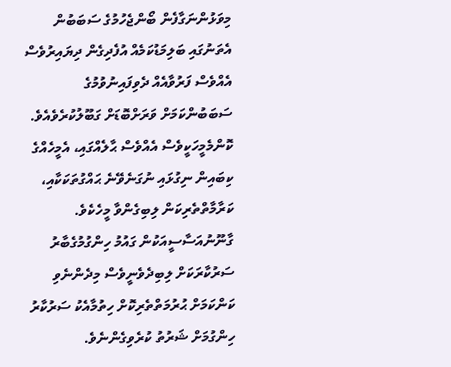މިވަޅުންނަގާފެން ބޯންޖެހުމުގެ ސަބަބުން އެތަނުގައި ބަލިމަޑުކަމެއް އުފެދިގެން ދިޔައިރުވެސް އެއްވެސް ފަރުވާއެއް ދެވިފައިނުވުމުގެ ސަބަބުންކަމަށް ވަރަށްބޮޑަށް ގަބޫލުކުރެވެއެވެ.
ކޮންމެމީހަކީވެސް އެއްވެސް ޙާލެއްގައި، އެމީހެއްގެ ކިބައިން ނިގުޅައި ނުގަނެވޭނެ ޙައްގުތަކަކާއި، ކަރާމާތްތެރިކަން ލިބިގެންވާ މީހެކެވެ. ގާނޫނުއަސާސީއަކުން ގައުމު ހިންގުމުގެބާރު ސަރުކާރަކަށް ލިބިދެވެނީވެސް މިދެންނެވި ކަންކަމަށް ޙުރުމަތްތެރިކޮށް ހިތުމާއެކު ސަރުކާރު ހިންގުމަށް ޝަރުތު ކުރެވިގެންނެވެ.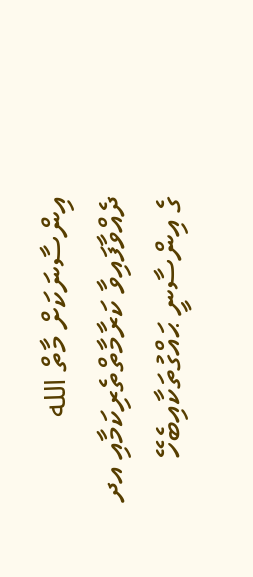އިންސާނަކަށް މާތް الله ދެއްވާފައިވާ ކަރާމާތްތެރިކަމާއި އދ ގެ އިންސާނީ ޙައްގުތަކާއިބެހޭ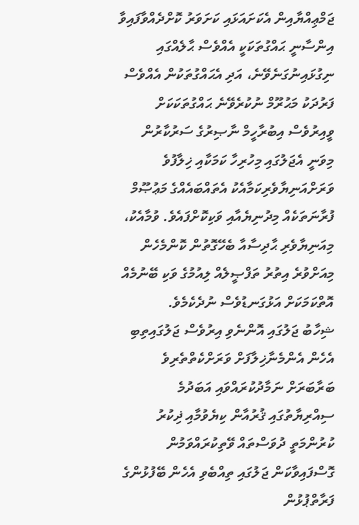ޖަމްޢިއްޔާއިން އެކަށައަޅައި ކަށަވަރު ކޮށްދެއްވާފައިވާ އިންސާނީ ޙައްގުތަކަކީ އެއްވެސް ޙާލެއްގައި ނިގުޅައިނުގަނެވޭނެ، އަދި އެޙައްގުތަކުން އެއްވެސް ފަރުދަކު މަޙުރޫމް ނުކުރެވޭނެ ޙައްގުތަކަކަށް ވީއިރުވެސް އިބުރާހީމް ނާޞިރުގެ ސަރުކާރުން މިވަނީ އެޖަލުގައި މިހުރިހާ ކަމަކާއި ޚިލާފުވެ ވަރަށްއަނިޔާވެރިކަމާއެކު އެތައްބައެއްގެ މަޢުޞޫމް ފުރާނަތަކެއް މިދުނިޔެއާއި ވަކިކޮށްފައެވެ. ވުމާއެކު، މިއަނިޔާވެރި ޙާދިސާއާ ބެހޭގޮތުން ކޮންމެހެން މިއަށްވުރެ އިތުރު ތަފްޞީލެއް ލިއުމުގެ ވަކި ބޭނުމެއް އޮތްކަމަކަށް އަޅުގަނޑުވެސް ނުދެކެމެވެ.
ޝިހާބު ޖަލުގައި އޮންނެވި އިރުވެސް ޖަލުގައިތިބި އެހެން އެންމެނާޚިލާފަށް ވަރަށްކެތްތެރިވެ ބަރާބަރަށް ނަމާދުކުރައްވައި އަބަދުމެ ސިއްރިޔާތުގައި ޤުރުއާން ކިޔެވުމާއި ޛިކުރު ކުރުންމަތީ ދުވަސްތައް ވޭތިކުރައްވަމުން ގޮސްފައިވާކަން ޖަލުގައި ތިއްބެވި އެހެން ބޭފުޅުންގެ ފަރާތްޕުޅުން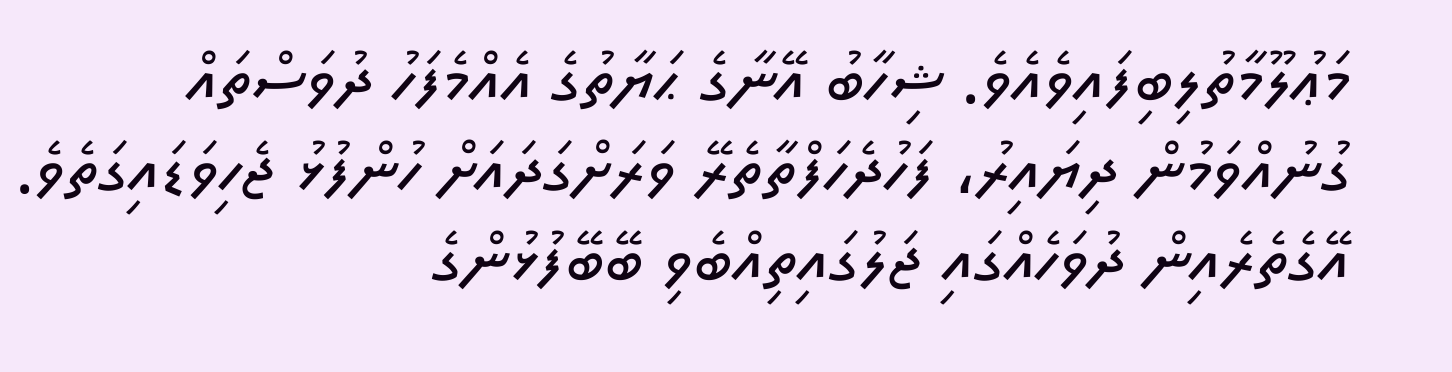މަޢުލޫމާތުލިބިފައިވެއެވެ. ޝިހާބު އޭނާގެ ޙަޔާތުގެ އެއްމެފަހު ދުވަސްތައް ގުނުއްވަމުން ދިޔައިރު، ފަހުދެހަފްތާތެރޭ ވަރަށްގަދައަށް ހުންފުޅު ޖެހިވަޑައިގަތެވެ. އޭގެތެރެއިން ދުވަހެއްގައި ޖަލުގައިތިއްބެވި ބޭބޭފުޅުންގެ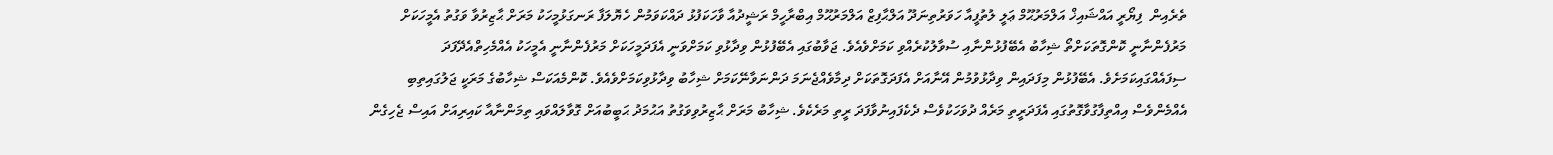ތެރެއިން  ފިޔޯރީ އައްޝައިޚް އަލްމަރުޙޫމް ޢަލީ ލުތުފީއާ ހަވަރުތިނަދޫ އަލްޙާފިޒް އަލްމަރުޙޫމް އިބްރާހީމް ރަޝީދުއާ ވާހަކަފުޅު ދައްކަވަމުން ހެޔޮލަފާ ރަނގަޅުމީހަކު މަރަށް ޙާޒިރުވާ ވަގުތު އެމީހަކަށް މަރުފެންނާނީ ކޮންގޮތަކަށްތޯ ޝިހާބު އެބޭފުޅުންނާއި ސުވާލުކުރެއްވި ކަމަށްވެއެވެ. ޖަވާބުގައި އެބޭފުޅުން ވިދާޅުވި ކަމަށްވަނީ އެފަދަމީހަކަށް މަރުފެންނާނީ އެމީހަކު އެއްމެހިތްއެދޭފަދަ ސިފައެއްގައިކަމަށެވެ. އެބޭފުޅުން މިފަދައިން ވިދާޅުވުމުން އޭނާއަށް އެފަދަގޮތަކަށް ދިމާވެއްޖެނަމަ ދަންނަވާނޭކަމަށް ޝިހާބު ވިދާޅުވިކަމަށްވެއެވެ. ކޮންމެއަކަސް ޝިހާބުގެ މަރަކީ ޖަލުގައިތިބި އެއްމެންވެސް އިއްތިފާގުވާގޮތުގައި އެފަދަރީތި މަރެއް ދުވަހަކުވެސް ދެކެފައިނުވާފަދަ ރީތި މަރެކެވެ. ޝިހާބު މަރަށް ޙާޒިރުވިވަގުތު އަޙުމަދު ޙަބީބުއަށް ގޮވާލައްވައި ތިމަންނާއާ ކައިރިއަށް އައިސް ޖެހިގެން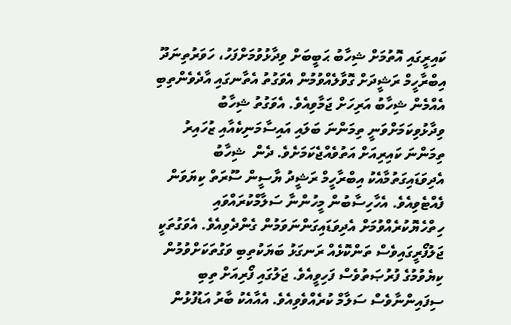ކައިރީގައި އޮތުމަށް ޝިހާބު ޙަބީބަށް ވިދާޅުވުމަށްފަހު، ހަވަރުތިނަދޫ އިބްރާހީމް ރަޝީދަށް ގޮވާލެއްވުމުން އެވަގުތު އެތާނގައި އާދެވެންތިބި އެއްމެން ޝިހާބު އަރިހަށް ޖަމާވިއެވެ. އެވަގުތު ޝިހާބު ވިދާޅުވިކަމަށްވަނީ ތިމަންނަ ބަލައި އައިސާމަނިކެއާއި ޒުހައިރު ތިމަންނަ ކައިރިއަށް އަތުވެއްޖެކަމަށެވެ. ދެން  ޝިހާބު އެދިވަޑައިގަތުމާއެކު އިބްރާހީމް ރަޝީދު ޔާސީން ސޫރަތް ކިޔަވަން ފެއްޓެވިއެވެ. އެހާހިސާބުން މީހުންނާ ސަލާމްކުރައްވައި ހިތްހެޔޮކުރެއްވުމަށް އެދިވަޑައިގަންނަވަމުން ގެންދެވިއެވެ. އެވަގުތަކީ ޖަލުފޯރީގައިވެސް ތަންކޮޅެއް ރަނގަޅު ބަޔަކުތިބި ވަގުތަކަށްވުމުން ކިޔެވުމުގެ ފުރުޞަތުވެސް ފަހިވީއެވެ. ޖަލުގައި ފޯރިއަށް ތިބި ސިފައިންނާވެސް ސަލާމް ކުރެއްވެވިއެވެ. އެއާއެކު ބާރު އަޑުފުޅުން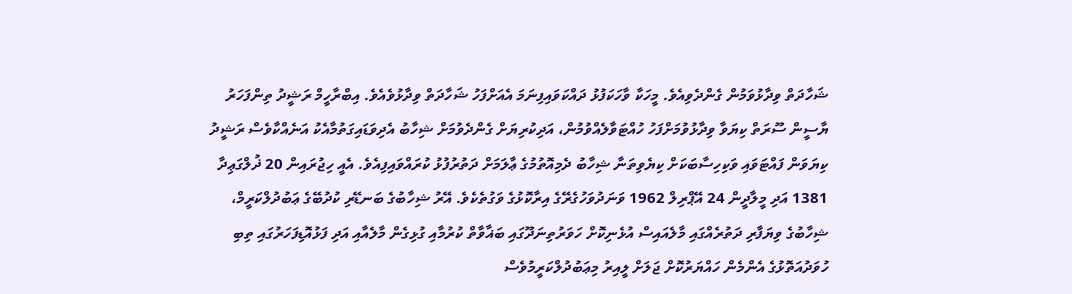ޝަހާދަތް ވިދާޅުވަމުން ގެންދެވިއެވެ. މީހަކާ ވާހަކަފުޅު ދައްކަވައިފިނަމަ އެއަށްފަހު ޝަހާދަތް ވިދާޅުވެއެވެ. އިބްރާހީމް ރަޝީދު ތިންފަހަރު ޔާސީން ސޫރަތް ކިޔަވާ ވިދާޅުވުމަށްފަހު ހުއްޓަވާލެއްވުމުން، އަދިކުރިޔަށް ގެންދެވުމަށް ޝިހާބު އެދިވަޑައިގަތުމާއެކު އަނެއްކާވެސް ރަޝީދު ކިޔަވަން ފައްޓަވައި ވަކިހިސާބަކަށް ކިޔެވިތަނާ ޝިހާބު ދެމިއޮތުމުގެ ޢާލަމަށް ދަތުރުފުޅު ކުރައްވައިފިއެވެ. އެއީ ހިޖުރައިން 20 ޛުލްގަޢިދާ 1381 އަދި މީލާދީން 24 އޭޕްރިލް 1962 ވަނަދުވަހުގެރޭގެ އިރާކޮޅުގެ ވަގުތެކެވެ. އޭރު ޝިހާބުގެ ބަނޑޭރި ކުދުބޭގެ ޢަބުދުލްކަރީމް، ޝިހާބުގެ ވިޔަފާރި ދަތުރެއްގައި މާލެއައިސް އުޅެނިކޮށް ހަވަރުތިނަދޫގައި ބަޣާވާތް ކުރުމާއި ގުޅިގެން މާލެއާއި އަދި ފަޅުއޮޑިފަހަރުގައި ތިބި ހުވަދުއަތޮޅުގެ އެންމެން ހައްޔަރުކޮށް ޖަލަށް ލީއިރު މިޢަބުދުލްކަރީމުވެސް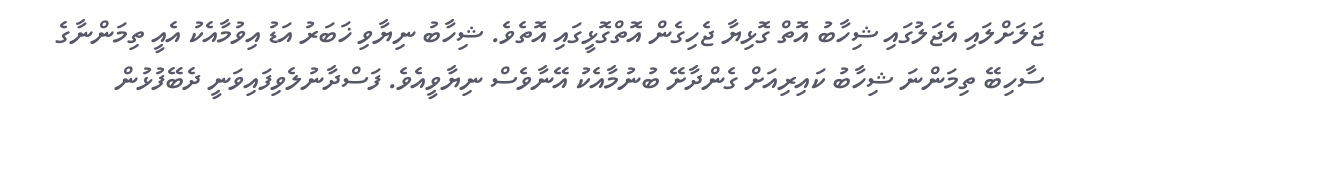ޖަލަށްލައި އެޖަލުގައި ޝިހާބު އޮތް ގޮޅިޔާ ޖެހިގެން އޮތްގޮޅީގައި އޮތެވެ. ޝިހާބު ނިޔާވި ޚަބަރު އަޑު އިވުމާއެކު އެއީ ތިމަންނާގެ ސާހިބޭ ތިމަންނަ ޝިހާބު ކައިރިއަށް ގެންދާށޭ ބުނުމާއެކު އޭނާވެސް ނިޔާވީއެވެ. ފަސްދާނުލެވިފައިވަނީ ދެބޭފުޅުން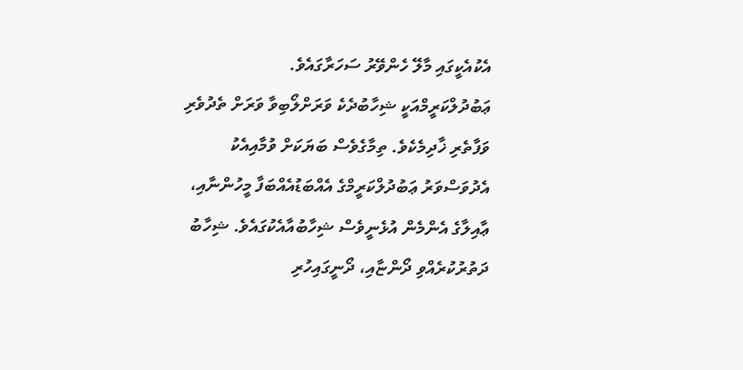އެކުއެކީގައި މާލޭ ހެންވޭރު ސަހަރާގައެވެ.
ޢަބުދުލްކަރީމްއަކީ ޝިހާބުދެކެ ވަރަށްލޯބިވާ ވަރަށް ތެދުވެރި ވަފާތެރި ޚާދިމެކެވެ. ތިމާގެވެސް ބަޔަކަށް ވުމާއިއެކު އެދުވަސްވަރު ޢަބުދުލްކަރީމްގެ އެއްބަޑުއެއްބަފާ މީހުންނާއި، ޢާއިލާގެ އެންމެން އުޅެނީވެސް ޝިހާބުއާއެކުގައެވެ. ޝިހާބު ދަތުރުކުރެއްވި ދޯންޏާއި، ދޯނީގައިހުރި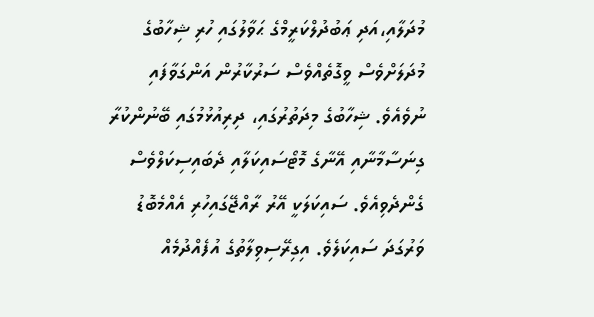މުދަލާއި،އަދި ޢަބުދުލްކަރީމްގެ ޙަވާލުގައި ހުރި ޝިހާބުގެ މުދަލަށްވެސް ވީގޮތެއްވެސް ސަރުކާރުން އަންގަވާފައި ނުވެއެވެ. ޝިހާބުގެ މިދަތުރުގައި، ދިރިއުޅުމުގައި ބޭނުންކުރާ ގިނަސާމާނާއި އޭނާގެ މޮޓޯސައިކަލާއި ދެބައިސިކަލްވެސް ގެންދެވިއެވެ. ސައިކަލަކީ އޭރު ރާއްޖޭގައިހުރި އެއްމެބޮޑު ވަރުގަދަ ސައިކަލެވެ. އިގިރޭސިވިލާތުގެ އުފެއްދުމެއް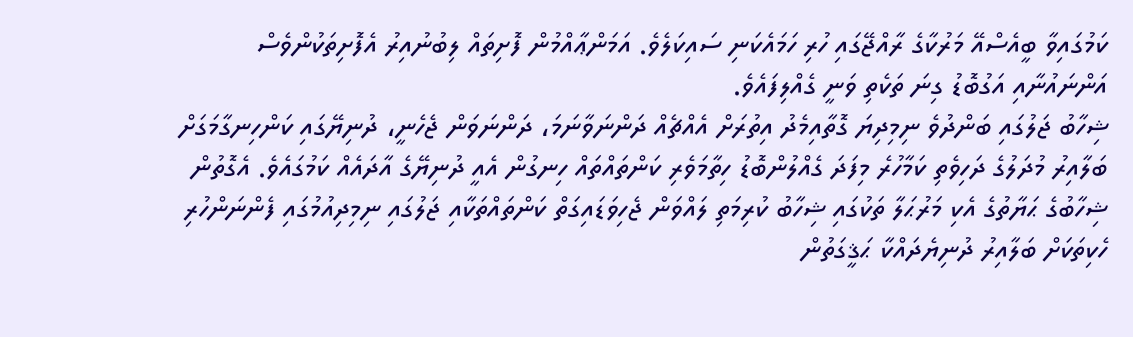ކަމުގައިވާ ބީއެސްއޭ މަރުކާގެ ރާއްޖޭގައި ހުރި ހަމައެކަނި ސައިކަލެވެ. އަމަންޢާއްމުން ފޮށިތައް ލިބުނުއިރު އެފޮށިތަކުންވެސް އަންނައުނާއި އަގުބޮޑު ގިނަ ތަކެތި ވަނީ ގެއްލިފައެވެ.
ޝިހާބު ޖަލުގައި ބަންދުވެ ނިމިދިޔަ ގޮތާއިމެދު އިތުރަށް އެއްޗެއް ދަންނަވާނަމަ، ދަންނަވަން ޖެހެނީ، ދުނިޔޭގައި ކަންހިނގާމަގަށް ބަލާއިރު މުދަލުގެ ދަހިވެތި ކަމާހުރެ މިފަދަ ގެއްލުންބޮޑު ހިތާމަވެރި ކަންތައްތައް ހިނގުން އެއީ ދުނިޔޭގެ އާދައެއް ކަމުގައެވެ. އެގޮތުން ޝިހާބުގެ ޙަޔާތުގެ އެކި މަރުޙަލާ ތަކުގައި ޝިހާބު ކުރިމަތި ލައްވަން ޖެހިވަޑައިގަތް ކަންތައްތަކާއި ޖަލުގައި ނިމިދިއުމުގައި ފެންނަންހުރި ހެކިތަކަށް ބަލާއިރު ދުނިޔެދައްކާ ޙަޤީގަތުން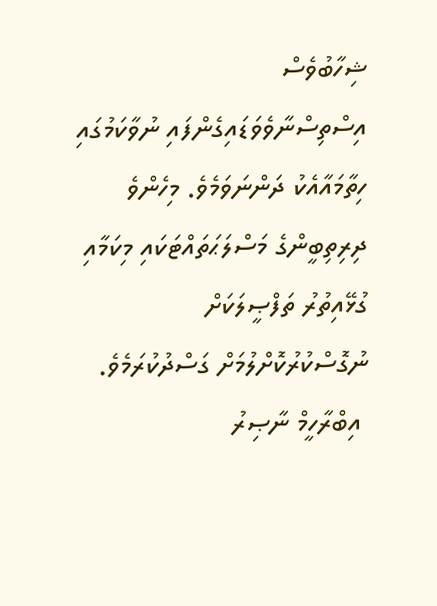ޝިހާބުވެސް އިސްތިސްނާވެވަޑައިގެންފައި ނުވާކަމުގައި ހިތާމައާއެކު ދަންނަވަމެވެ. މިހެންވެ ދިރިތިބީންގެ މަސްލަޙަތައްޓަކައި މިކަމާއި ގުޅޭއިތުރު ތަފްޞީލަކަށް ނުގޮސްކުރުކޮށްލުމަށް ގަސްދުކުރަމެވެ.
 އިބްރާހީމް ނާޞިރު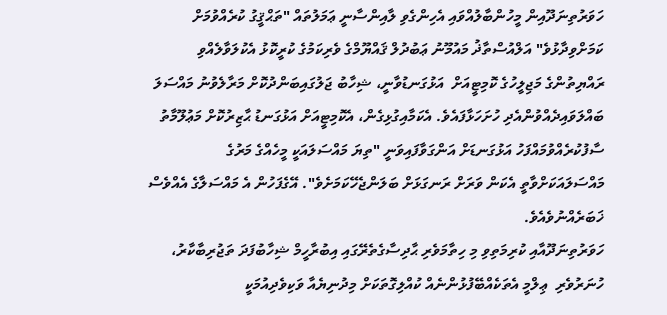ހަވަރުތިނަދޫއިން މީހުންބާލުއްވައި އެހިންގެވި ލާއިންސާނީ ޢަމަލުތައް "ތަޙްޤީގު ކުރެއްވުމަށް ކަމަށްވިދާޅުވެ" އަލްއުސްތާޛު މައުމޫނު ޢަބުދުލް ޤައްޔޫމްގެ ވެރިކަމުގެ ކުރީކޮޅު އެކުލަވާލެއްވި ރައްޔިތުންގެ މަޖިލީހުގެ ކޮމިޓީއަށް  އަޅުގަނޑުވާނީ، ޝިހާބު ޖަލުގައިބަންދުކޮށް މަރާލެވުނު މައްސަލަ ބައްލަވައިދެއްވުންއެދި ހުށަހަޅާފައެވެ. އެކަމާއިގުޅިގެން، އެކޮމިޓީއަށް އަޅުގަނޑު ޙާޒިރުކޮށް މަޢުލޫމާތު ސާފުކުރެއްވުމައްފަހު އަޅުގަނޑަށް އަންގަވާފައިވަނީ "ތިޔަ މައްސަލައަކީ މީހެއްގެ މަރުގެ މައްސަލައަކަށްވާތީ އެކަން ވަރަށް ރަނގަޅަށް ބަލަންޖެހޭކަމަށެވެ". އޭގެފަހުން އެ މައްސަލާގެ އެއްވެސް ޚަބަރެއްނުވެއެވެ.
ހަވަރުތިނަދޫއާއި ކުރިމަތިވި މި ހިތާމަވެރި ޙާދިސާގެތެރޭގައި އިބުރާހީމް ޝިހާބުފަދަ ތަޖުރިބާކާރު، ހުނަރުވެރި  ޢިލްމީ އެތަކެއްބޭފުޅުންނެއް ކުއްލިގޮތަކަށް މިދުނިޔެއާ ވަކިވެދިއުމަކީ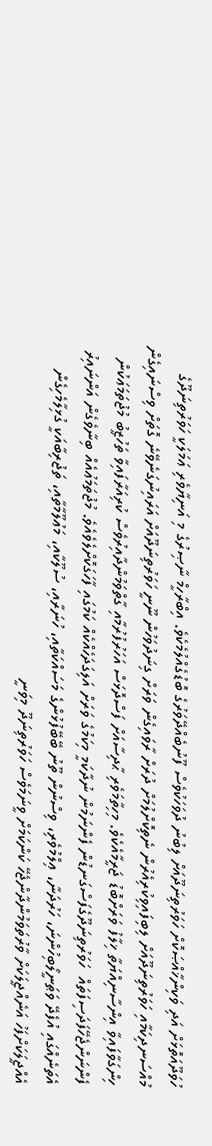ހުވަދޫއަތޮޅަށް އަދި ވަކިންޚާއްޞަކޮށް ހަވަރުތިނަދޫއަށް ލިބުނު ދުވަހަކުވެސް ފޫނުބެއްދޭވަރުގެ ބޮޑުގެއްލުމެކެވެ. އިބްރާހީމް ނާޞިރުގެ މި އަނިޔާވެރި ޢަމަލަކީ ހަވަރުތިނަދޫގެ މުއްސަނދިކަމާއި ހަވަރުތިނަދޫއަށް ލިބިފައިވިކުރިއެރުން ނެތިކޮށްލުމަށް ދުރަށް ރާވައިގެން ވަރަށް ގިނަދުވަހުން ނޫނީ ހަވަރުތިނަދޫއަށް އަރައިނުގަނެވޭނެ ގޮތަށް ވިސްނައިގެން ހިންގަވާފައިވާ އިންސާނިއްޔަތާ ޚިލާފު ވަރަށްބޮޑު ޖަރީމާއެކެވެ. މިހިތާމަވެރި ޙާދިސާއަށް ފަސްދޮޅަސް އަހަރުފުރުމާއި ގާތްވަމުންދާއިރުވެސް ކުރިއަރާފައިވާ ތަހުޒީބު މުޖުތަމަޢަކުން ފެންނަންޖެހޭފަދަސިފަތައް  ހަވަރުތިނަދޫގެފަސްގަނޑުން ފެންނަމުން ނުދާކަމީ މިކަމުގެ ވަރަށް އަލިގަދަހެއްކެއް ކަމުގައި ފާހަގަކޮށްލެވެއެވެ. މުޖުތަމަޢުއެއް ބިނާވެގެން އަންނައިރު އެތަނެއްގައި އުފެދޭ ވަޠަނީލޯބިހުންނަ، ހަރުދަނާ، ޢިލްމުވެރި، ވިސްނުން ތޫނު ބޭބޭފުޅުންގެ މަސައްކަތާއި، ހުނަރާއި، ސުލޫކާއި، މަޢުލޫމާތާއި، ތަޖުރިބާއަކީ ގުޅިލާމެހިގެން އެއްޖީލަކަށްފަހު އަނެއްޖީލަކަށް ވާރުތަވަމުންދާންޖެހޭ ކަންކަމަށް ވީނަމަވެސް ހަވަރުތިނަދޫ މިވަނީ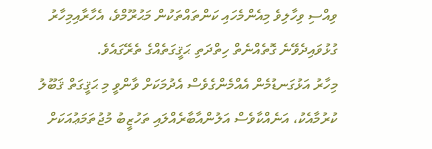ވިއްސި ވިހާލިވެ މިއެންމެހައި ކަންތައްތަކުން މަޙުރޫމްވެ، އެހާރާއިމިހާރު ގުޅުވައިދެވޭނެ ގޮތެއްނެތް ހިތްދަތި ޙަޤީގަތެއްގެ ތެރޭގައެވެ.
މިހާރު އަޅުގަނޑުމެން އެއްމެންގެވެސް އެދުމަކަށް ވާންވީ މި ޙަޤީގަތް ޤަބޫލު ކުރުމާއެކު، އަނެއްކާވެސް އަލުންއާބާރެއްލައި ތަހުޒީބު މުޖުތަމަޢުއަކަށް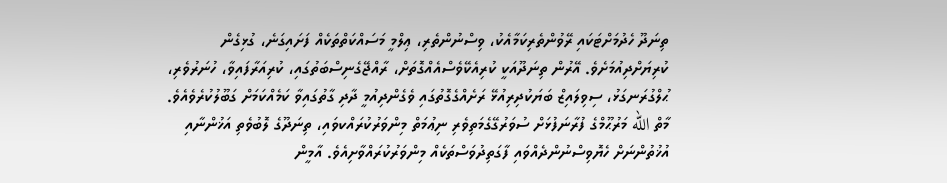ތިނަދޫ ހެދުމަށްޓަކައި ރޭވުންތެރިކަމާއެކު، ވިސްނުންތެރި، ޢިލްމީ މަސައްކަތްތަކެއް ފަށައިގަނެ، ގުޅިގެން ކުރިޔަށްދިއުމަށެވެ. އޭރުން ތިނަދޫއަކީ ކުރިއެކޭވެސްއެއްގޮތަށް، ރާއްޖޭގެނިސްބަތުގައި، ކުރިއަރާފައިވާ، ހުނަރުވެރި، ޙުލްގުރަނގަޅު، ސިވިލައިޒް ބަޔަކުދިރިއުޅޭ ރަށެއްގެގޮތުގައި ވެގެންދިއުމީ ދާދި ގާތުގައިވާ ކަމެއްކަމަށް ގަބޫލުކުރެވެއެވެ.
މާތް الله މަރުޙޫމްގެ ފުރާނަފުޅަށް ސުވަރުގޭގެމަތިވެރި ނިޢުމަތް މިންވަރުކުރައްކވައި، ތިނަދޫގެ ލޮބުވެތި އަޚުންނާއި އުޚުތުންނަށް ހެޔޮވިސްނުންދެއްވައި ފާގަތިދުވަސްތަކެއް މިންވަރުކުރައްވާށިއެވެ. އާމީން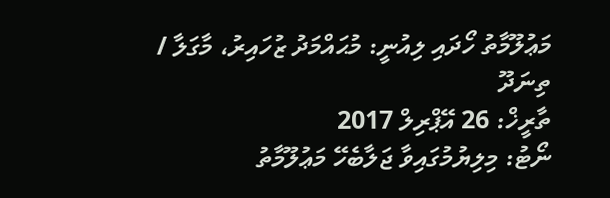މަޢުލޫމާތު ހޯދައި ލިއުނީ: މުޙައްމަދު ޒުހައިރު، މާގަލާ / ތިނަދޫ
ތާރީޚް: 26 އޭޕްރިލް 2017
ނޯޓު: މިލިޔުމުގައިވާ ޖަލާބެހޭ މަޢުލޫމާތު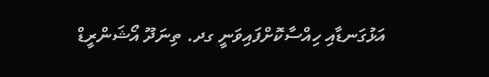އަޅުގަނޑާއި ހިއްސާކޮށްފައިވަނީ ގދ. ތިނަދޫ އޯޝަންރީޑް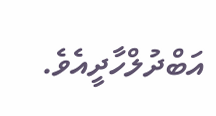އަބްދުލްހާދީއެވެ.